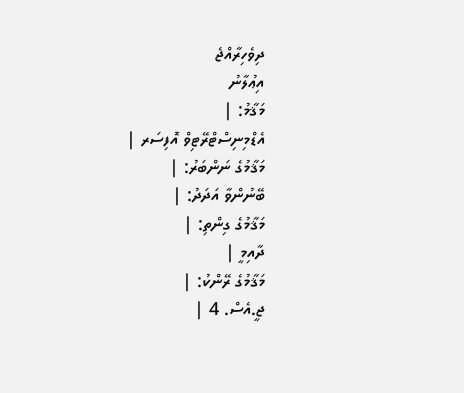ދިވެހިރާއްޖެ
އިޢުލާނު
މަޤާމު: |
އެޑްމިނިސްޓްރޭޓިވް އޮފިސަރ |
މަޤާމުގެ ނަންބަރު: |
ބޭނުންވާ އަދަދު: |
މަޤާމުގެ ގިންތި: |
ދާއިމީ |
މަޤާމުގެ ރޭންކު: |
ޖީ.އެސް. 4 |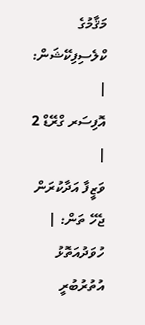މަޤާމުގެ ކްލެސިފިކޭޝަން: |
އޮފިސަރ ގްރޭޑް 2 |
ވަޒީފާ އަދާކުރަން ޖެހޭ ތަން: |
ހުވަދުއަތޮޅު އުތުރުބުރީ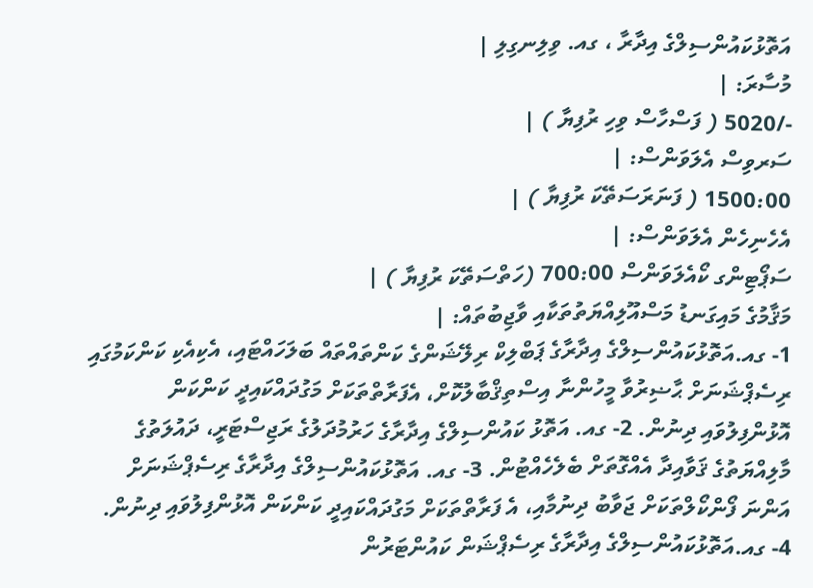އަތޮޅުކައުންސިލްގެ އިދާރާ ، ގއ. ވިލިނގިލި |
މުސާރަ: |
-/5020 ( ފަސްހާސް ވިހި ރުފިޔާ ) |
ސަރވިސް އެލަވަންސް: |
1500:00 ( ފަނަރަސަތޭކަ ރުފިޔާ ) |
އެހެނިހެން އެލަވަންސް: |
ސަޕޯޓިންގ ކޯއެލަވަންސް 700:00 (ހަތްސަތޭކަ ރުފިޔާ ) |
މަޤާމުގެ މައިގަނޑު މަސްއޫލިއްޔަތުތަކާއި ވާޖިބުތައް: |
1- ގއ.އަތޮޅުކައުންސިލްގެ އިދާރާގެ ޕަބްލިކް ރިލޭޝަންގެ ކަންތައްތައް ބަލަހައްޓައި، އެކިއެކި ކަންކަމުގައި ރިސެޕްޝަނަށް ޙާޟިރުވާ މީހުންނާ އިސްތިޤްބާލުކޮށް، އެފަރާތްތަކަށް މަގުދައްކައިދީ ކަންކަން އޮޅުންފިލުވައި ދިނުން. 2- ގއ. އަތޮޅު ކައުންސިލްގެ އިދާރާގެ ހަރުމުދަލުގެ ރަޖިސްޓަރީ، ދައުލަތުގެ މާލިއްޔަތުގެ ޤަވާއިދާ އެއްގޮތަށް ބެލެހެއްޓުން. 3- ގއ. އަތޮޅުކައުންސިލްގެ އިދާރާގެ ރިސެޕްޝަނަށް އަންނަ ފޯންކޯލްތަކަށް ޖަވާބު ދިނުމާއި، އެ ފަރާތްތަކަށް މަގުދައްކައިދީ ކަންކަން އޮޅުންފިލުވައި ދިނުން. 4- ގއ.އަތޮޅުކައުންސިލްގެ އިދާރާގެ ރިސެޕްޝަން ކައުންޓަރުން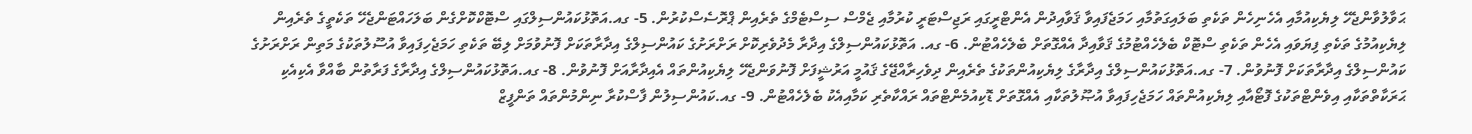ޙަވާލުވާންޖެހޭ ލިޔެކިއުމާއި އެހެނިހެން ތަކެތި ބަލައިގަތުމާއި ހަމަޖެފައިވާ ޤަވާއިދުން އެންޓްރީގައި ރަޖިސްޓަރީ ކުރުމާއި ޖެމްސް ސިސްޓެމްގެ ތެރެއިން ޕްރޮސެސްކުރުން. 5- ގއ.އަތޮޅުކައުންސިލްގައި ސްޓޮކްކޮށްގެން ބަލަހައްޓަންޖެހޭ ތަކެތީގެ ތެރެއިން ލިޔެކިއުމުގެ ތަކެތި ފިޔަވައި އެހެން ތަކެތި ސްޓޮކް ބެލެހެއްޓުމުގެ ޤަވާއިދާ އެއްގޮތަށް ބެލެހެއްޓުން. 6- ގއ. އަތޮޅުކައުންސިލްގެ އިދާރާ މެދުވެރިކޮށް ރަށްރަށުގެ ކައުންސިލްގެ އިދާރާތަކަށް ފޮނުވުމަށް ލިބޭ ތަކެތި ހަމަޖެހިފައިވާ އުސޫލުތަކުގެ މަތިން ރަށްރަށުގެ ކައުންސިލްގެ އިދާރާތަކަށް ފޮނުވުން. 7- ގއ.އަތޮޅުކައުންސިލްގެ އިދާރާގެ ލިޔެކިއުންތަކުގެ ތެރެއިން ދިވެހިރާއްޖޭގެ ޤައުމީ އަރުޝީފަށް ފޮނުވަންޖެހޭ ލިޔެކިއުންތައް އެއިދާރާއަށް ފޮނުވުން. 8- ގއ.އަތޮޅުކައުންސިލްގެ އިދާރާގެ ފަރާތުން ބާއްވާ އެކިއެކި ޙަރަކާތްތަކާއި އިވެންޓްތަކުގެ ފޮޓޯއާއި ލިޔެކިއުންތައް ހަމަޖެހިފައިވާ އުޞޫލުތަކާއި އެއްގޮތަށް ޑޮކިއުމެންޓްތައް ރައްކާތެރި ކަމާއިއެކު ބެލެހެއްޓުން. 9- ގއ.ކައުންސިލުން ފާސްކުރާ ނިންމުންތައް ތަންފީޒް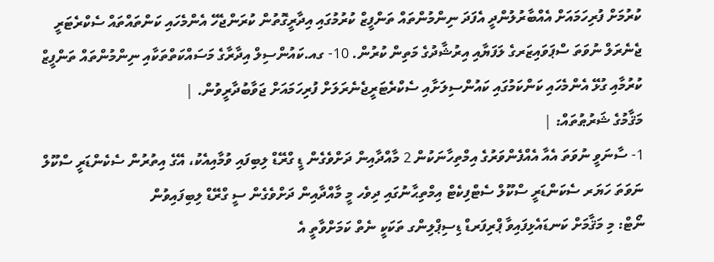ކުރުމަށް ފުރިހަމައަށް އެއްބާރުލުންދީ އެފަދަ ނިންމުންތައް ތަންފީޒް ކުރުމުގައި އިދާރީގޮތުން ކުރަންޖެހޭ އެންމެހައި ކަންތައްތައް ސެކްރެޓަރީ ޖެނެރަލް ނުވަތަ ސްޕަވައިޒަރގެ ލަފަޔާއި އިރުޝާދުގެ މަތިން ކުރުން. 10- ގއ.ކައުންސިލް އިދާރާގެ މަސައްކަތްތަކާއި ނިންމުންތައް ތަންފީޒް ކުރުމާއި ގުޅޭ އެންމެހައި ކަންކަމުގައި ކައުންސިލަށާއި ސެކްރެޓަރީޖެނެރަލަށް ފުރިހަމައަށް ޖަވާބުދާރީވުން. |
މަޤާމުގެ ޝަރުޠުތައް: |
1- ސާނަވީ ނުވަތަ އެއާ އެއްފެންވަރުގެ އިމްތިހާނަކުން 2 މާއްދާއިން ދަށްވެގެން ޑީ ގްރޭޑް ލިބިފައި ވުމާއިއެކު، އޭގެ އިތުރުން ސެކެންޑަރީ ސްކޫލް ނަވަތަ ހަޔަރ ސެކަންޑަރީ ސްކޫލް ސެޓްފިކެޓް އިމްތިޙާނުގައި ދިވެހ މީ މާއްދާއިން ދަށްވެގެން ސީ ގްރޭޑް ލިބިފައިވުން
ނޯޓް: މި މަޤާމަށް ކަނޑައެޅިފައިވާ ޕްރިފަރޑް ޑިސިޕްލިންގ ތަކަކީ ނެތް ކަމަށްވާތީ އެ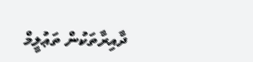ދާއިރާތަކުން ތަޢުލީމް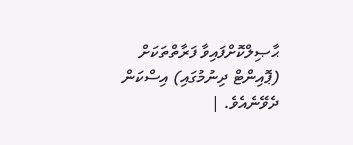ޙާޞިލްކޮށްފައިވާ ފަރާތްތަކަށް (ޕޮއިންޓް ދިނުމުގައި) އިސްކަން ދެވޭނެއެވެ. |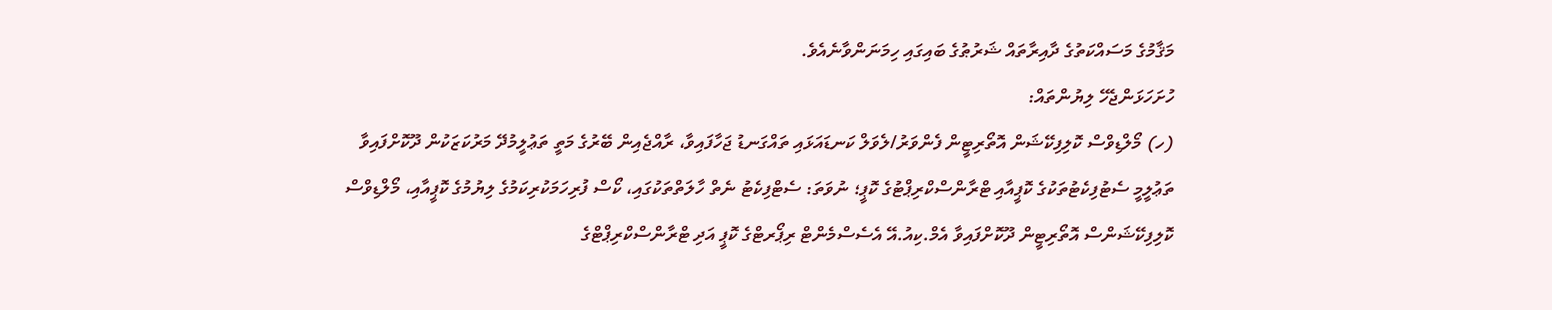މަޤާމުގެ މަސައްކަތުގެ ދާއިރާތައް ޝަރުޠުގެ ބައިގައި ހިމަނަންވާނެއެވެ.
ހުށަހަޅަންޖެހޭ ލިޔުންތައް:
(ހ) މޯލްޑިވްސް ކޮލިފިކޭޝަން އޮތޯރިޓީން ފެންވަރު/ލެވަލް ކަނޑައަޅައި ތައްގަނޑު ޖަހާފައިވާ، ރާއްޖެއިން ބޭރުގެ މަތީ ތަޢުލީމުދޭ މަރުކަޒަކުން ދޫކޮށްފައިވާ ތަޢުލީމީ ސެޓުފިކެޓުތަކުގެ ކޮޕީއާއި ޓްރާންސްކްރިޕްޓުގެ ކޮޕީ؛ ނުވަތަ: ސެޓްފިކެޓު ނެތް ހާލަތްތަކުގައި، ކޯސް ފުރިހަމަކުރިކަމުގެ ލިޔުމުގެ ކޮޕީއާއި، މޯލްޑިވްސް ކޮލިފިކޭޝަންސް އޮތޯރިޓީން ދޫކޮށްފައިވާ އެމް.ކިއު.އޭ އެސެސްމެންޓް ރިޕޯރޓްގެ ކޮޕީ އަދި ޓްރާންސްކްރިޕްޓްގެ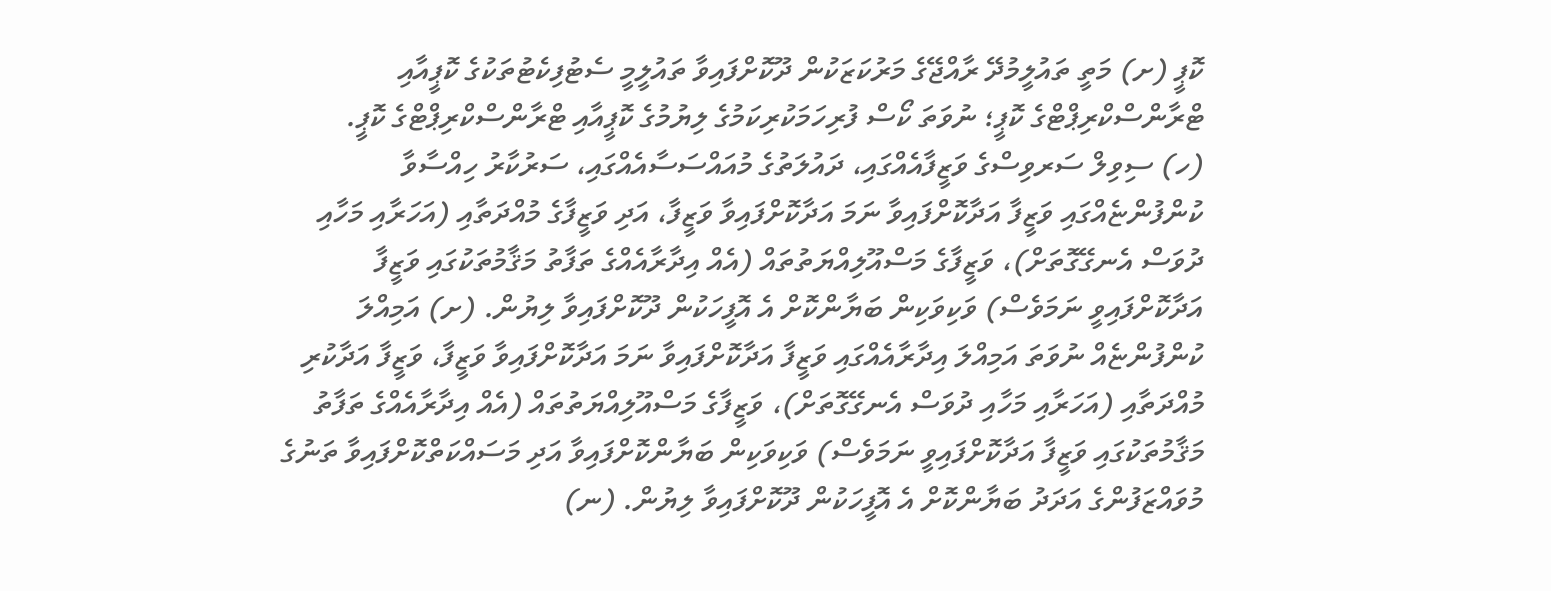ކޮޕީ (ށ) މަތީ ތައުލީމުދޭ ރާއްޖޭގެ މަރުކަޒަކުން ދޫކޮށްފައިވާ ތައުލީމީ ސެޓުފިކެޓުތަކުގެ ކޮޕީއާއި ޓްރާންސްކްރިޕްޓްގެ ކޮޕީ؛ ނުވަތަ ކޯސް ފުރިހަމަކުރިކަމުގެ ލިޔުމުގެ ކޮޕީއާއި ޓްރާންސްކްރިޕްޓްގެ ކޮޕީ.
(ހ) ސިވިލް ސަރވިސްގެ ވަޒީފާއެއްގައި، ދައުލަތުގެ މުއައްސަސާއެއްގައި، ސަރުކާރު ހިއްސާވާ ކުންފުންޏެއްގައި ވަޒީފާ އަދާކޮށްފައިވާ ނަމަ އަދާކޮށްފައިވާ ވަޒީފާ، އަދި ވަޒީފާގެ މުއްދަތާއި (އަހަރާއި މަހާއި ދުވަސް އެނގޭގޮތަށް)، ވަޒީފާގެ މަސްއޫލިއްޔަތުތައް (އެއް އިދާރާއެއްގެ ތަފާތު މަޤާމުތަކުގައި ވަޒީފާ އަދާކޮށްފައިވީ ނަމަވެސް) ވަކިވަކިން ބަޔާންކޮށް އެ އޮފީހަކުން ދޫކޮށްފައިވާ ލިޔުން. (ށ) އަމިއްލަ ކުންފުންޏެއް ނުވަތަ އަމިއްލަ އިދާރާއެއްގައި ވަޒީފާ އަދާކޮށްފައިވާ ނަމަ އަދާކޮށްފައިވާ ވަޒީފާ، ވަޒީފާ އަދާކުރި މުއްދަތާއި (އަހަރާއި މަހާއި ދުވަސް އެނގޭގޮތަށް)، ވަޒީފާގެ މަސްއޫލިއްޔަތުތައް (އެއް އިދާރާއެއްގެ ތަފާތު މަޤާމުތަކުގައި ވަޒީފާ އަދާކޮށްފައިވީ ނަމަވެސް) ވަކިވަކިން ބަޔާންކޮށްފައިވާ އަދި މަސައްކަތްކޮށްފައިވާ ތަނުގެ މުވައްޒަފުންގެ އަދަދު ބަޔާންކޮށް އެ އޮފީހަކުން ދޫކޮށްފައިވާ ލިޔުން. (ނ)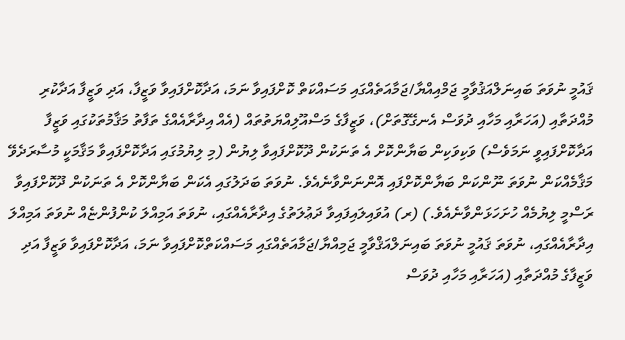ޤައުމީ ނުވަތަ ބައިނަލްއަޤުވާމީ ޖަމްއިއްޔާ/ޖަމާއަތެއްގައި މަސައްކަތް ކޮށްފައިވާ ނަމަ، އަދާކޮށްފައިވާ ވަޒީފާ، އަދި ވަޒީފާ އަދާކުރި މުއްދަތާއި (އަހަރާއި މަހާއި ދުވަސް އެނގޭގޮތަށް)، ވަޒީފާގެ މަސްއޫލިއްޔަތުތައް (އެއް އިދާރާއެއްގެ ތަފާތު މަޤާމުތަކުގައި ވަޒީފާ އަދާކޮށްފައިވީ ނަމަވެސް) ވަކިވަކިން ބަޔާންކޮށް އެ ތަނަކުން ދޫކޮށްފައިވާ ލިޔުން (މި ލިޔުމުގައި އަދާކޮށްފައިވާ މަޤާމަކީ މުސާރަދެވޭ މަޤާމެއްކަން ނުވަތަ ނޫންކަން ބަޔާންކޮށްފައި އޮންނަންވާނެއެވެ. ނުވަތަ ބަދަލުގައި އެކަން ބަޔާންކޮށް އެ ތަނަކުން ދޫކޮށްފައިވާ ރަސްމީ ލިޔުމެއް ހުށަހަޅަންވާނެއެވެ.) (ރ) އުވައިލައިފައިވާ ދަޢުލަތުގެ އިދާރާއެއްގައި، ނުވަތަ އަމިއްލަ ކުންފުންޏެއް ނުވަތަ އަމިއްލަ އިދާރާއެއްގައި، ނުވަތަ ޤައުމީ ނުވަތަ ބައިނަލްއަޤްވާމީ ޖަމިއްޔާ/ޖަމާއަތެއްގައި މަސައްކަތްކޮށްފައިވާ ނަމަ، އަދާކޮށްފައިވާ ވަޒީފާ އަދި ވަޒީފާގެ މުއްދަތާއި (އަހަރާއި މަހާއި ދުވަސް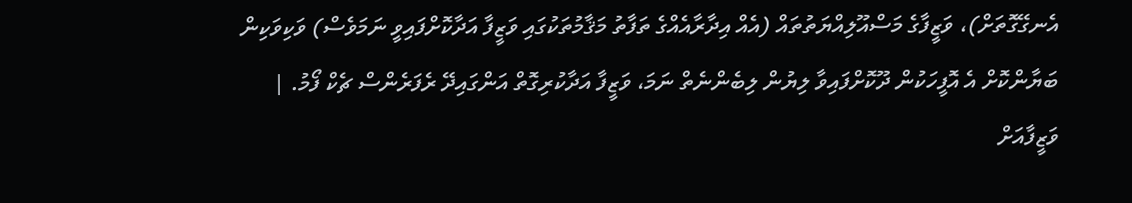އެނގޭގޮތަށް)، ވަޒީފާގެ މަސްއޫލިއްޔަތުތައް (އެއް އިދާރާއެއްގެ ތަފާތު މަޤާމުތަކުގައި ވަޒީފާ އަދާކޮށްފައިވީ ނަމަވެސް) ވަކިވަކިން ބަޔާންކޮށް އެ އޮފީހަކުން ދޫކޮށްފައިވާ ލިޔުން ލިބެންނެތް ނަމަ، ވަޒީފާ އަދާކުރިގޮތް އަންގައިދޭ ރެފަރެންސް ޗެކް ފޯމު. |
ވަޒީފާއަށް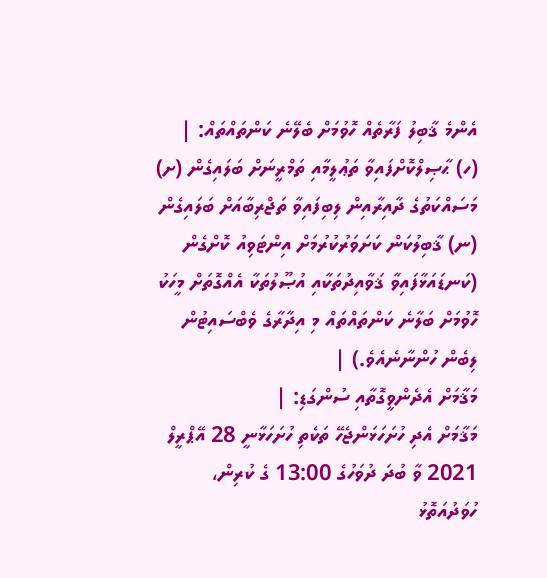އެންމެ ޤާބިލު ފަރާތެއް ހޮވުމަށް ބެލޭނެ ކަންތައްތައް: |
(ހ) ޙާޞިލްކޮށްފައިވާ ތަޢުލީމާއި ތަމްރީނަށް ބަލައިގެން (ށ) މަސައްކަތުގެ ދާއިރާއިން ލިބިފައިވާ ތަޖްރިބާއަށް ބަލައިގެން (ނ) ޤާބިލުކަން ކަށަވަރުކުރުމަށް އިންޓަވިއު ކޮށްގެން (ކަނޑައަޅާފައިވާ ޤަވާއިދުތަކާއި އުޞޫލުތަކާ އެއްގޮތަށް މީހަކު ހޮވުމަށް ބަލާނެ ކަންތައްތައް މި އިދާރާގެ ވެބްސައިޓުން ލިބެން ހުންނާނެއެވެ.) |
މަޤާމަށް އެދެންވީގޮތާއި ސުންގަޑި: |
މަޤާމަށް އެދި ހުށަހަޅަންޖެހޭ ތަކެތި ހުށަހަޅާނީ 28 އޭޕްރީލް 2021 ވާ ބުދަ ދުވަހުގެ 13:00 ގެ ކުރިން، ހުވަދުއަތޮޅު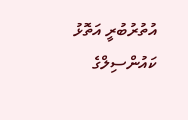އުތުރުބުރީ އަތޮޅު ކައުންސިލްގެ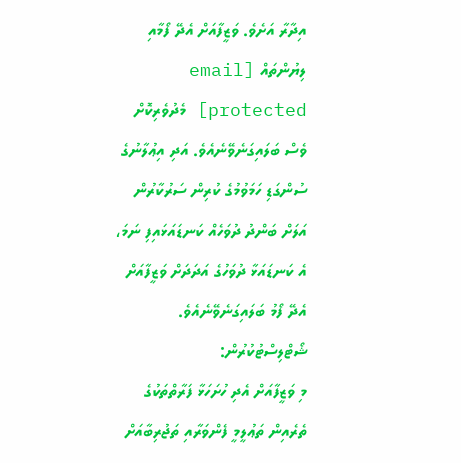އިދާރާ އަށެވެ. ވަޒީފާއަށް އެދޭ ފޯމާއި ލިޔުންތައް [email protected] މެދުވެރިކޮށް ވެސް ބަލައިގަނެވޭނެއެވެ. އަދި އިޢުލާނުގެ ސުންގަޑި ހަމަވުމުގެ ކުރިން ސަރުކާރުން އަލަށް ބަންދު ދުވަހެއް ކަނޑައަޅައިފި ނަމަ، އެ ކަނޑައަޅާ ދުވަހުގެ އަދަދަށް ވަޒީފާއަށް އެދޭ ފޯމު ބަލައިގަނެވޭނެއެވެ.
ޝޯޓްލިސްޓުކުރުން:
މި ވަޒީފާއަށް އެދި ހުށަހަޅާ ފަރާތްތަކުގެ ތެރެއިން ތަޢުލީމީ ފެންވަރާއި ތަޖުރިބާއަށް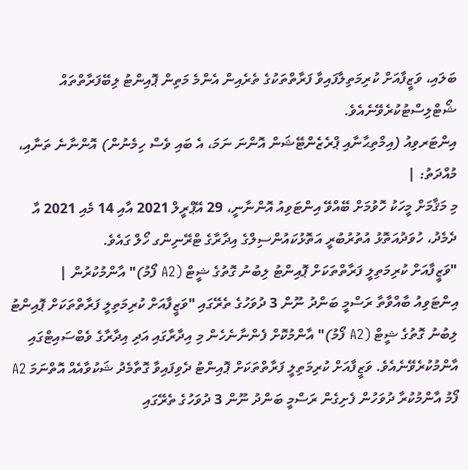ބަލައި، ވަޒީފާއަށް ކުރިމަތިލާފައިވާ ފަރާތްތަކުގެ ތެރެއިން އެންމެ މަތިން ޕޮއިންޓު ލިބޭފަރާތްތައް ޝޯޓްލިސްޓުކުރެވޭނެއެވެ.
އިންޓަރވިއު (އިމްތިޙާނާއި ޕްރެޒެންޓޭޝަން އޮންނަ ނަމަ، އެ ބައި ވެސް ހިމެނުން) އޮންނާނެ ތަނާއި، މުއްދަތު: |
މި މަޤާމަށް މީހަކު ހޮވުމަށް ބޭއްވޭ އިންޓަވިއު އޮންނާނީ، 29 އޭޕްރީލް 2021 އާއި 14 މެއި 2021 އާ ދެމެދު، ހުވަދުއަތޮޅު އުތުރުބުރީ އަތޮޅުކައުންސިލްގެ އިދާރާގެ ޓްރޭނިންގ ހޯލް ގައެވެ.
"ވަޒީފާއަށް ކުރިމަތިލީ ފަރާތްތަކަށް ޕޮއިންޓު ލިބުނު ގޮތުގެ ޝީޓް (A2 ފޯމު)" އާންމުކުރުން |
އިންޓަވިއު ބާއްވާތާ ރަސްމީ ބަންދު ނޫން 3 ދުވަހުގެ ތެރޭގައި "ވަޒީފާއަށް ކުރިމަތިލީ ފަރާތްތަކަށް ޕޮއިންޓު ލިބުނު ގޮތުގެ ޝީޓް (A2 ފޯމު)" އާންމުކޮށް ފެންނާނެހެން މި އިދާރާގައި އަދި އިދާރާގެ ވެބްސައިޓްގައި އާންމުކުރެވޭނެއެވެ. ވަޒީފާއަށް ކުރިމަތިލީ ފަރާތްތަކަށް ޕޮއިންޓު ދެވިފައިވާ ގޮތާމެދު ޝަކުވާއެއް އޮތްނަމަ A2 ފޯމު އާންމުކުރާ ދުވަހުން ފެށިގެން ރަސްމީ ބަންދު ނޫން 3 ދުވަހުގެ ތެރޭގައި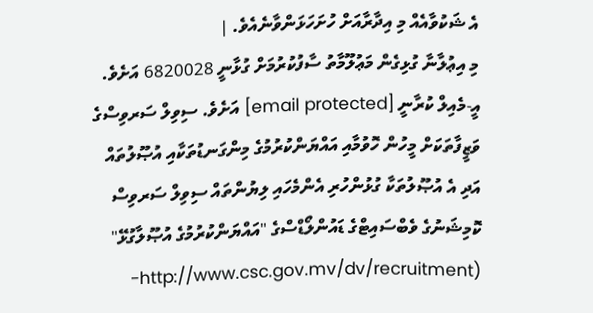އެ ޝަކުވާއެއް މި އިދާރާއަށް ހުށަހަޅަންވާނެއެވެ. |
މި އިޢުލާނާ ގުޅިގެން މަޢުލޫމާތު ސާފުކުރުމަށް ގުޅާނީ 6820028 އަށެވެ. އީ-މެއިލް ކުރާނީ [email protected] އަށެވެ. ސިވިލް ސަރވިސްގެ ވަޒީފާތަކަށް މީހުން ހޮވުމާއި އައްޔަންކުރުމުގެ މިންގަނޑުތަކާއި އުޞޫލުތައް އަދި އެ އުޞޫލުތަކާ ގުޅުންހުރި އެންމެހައި ލިޔުންތައް ސިވިލް ސަރވިސް ކޮމިޝަނުގެ ވެބްސައިޓްގެ ޑައުންލޯޑްސްގެ "އައްޔަންކުރުމުގެ އުޞޫލާގުޅޭ" (http://www.csc.gov.mv/dv/recruitment-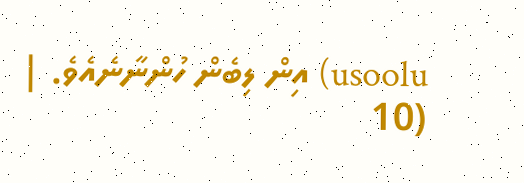usoolu) އިން ލިބެން ހުންނާނެއެވެ. |
(10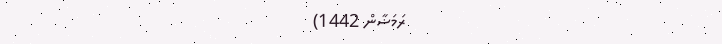ރަމަޟާން 1442)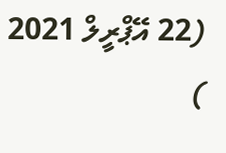(22 އޭޕްރީލް 2021 )